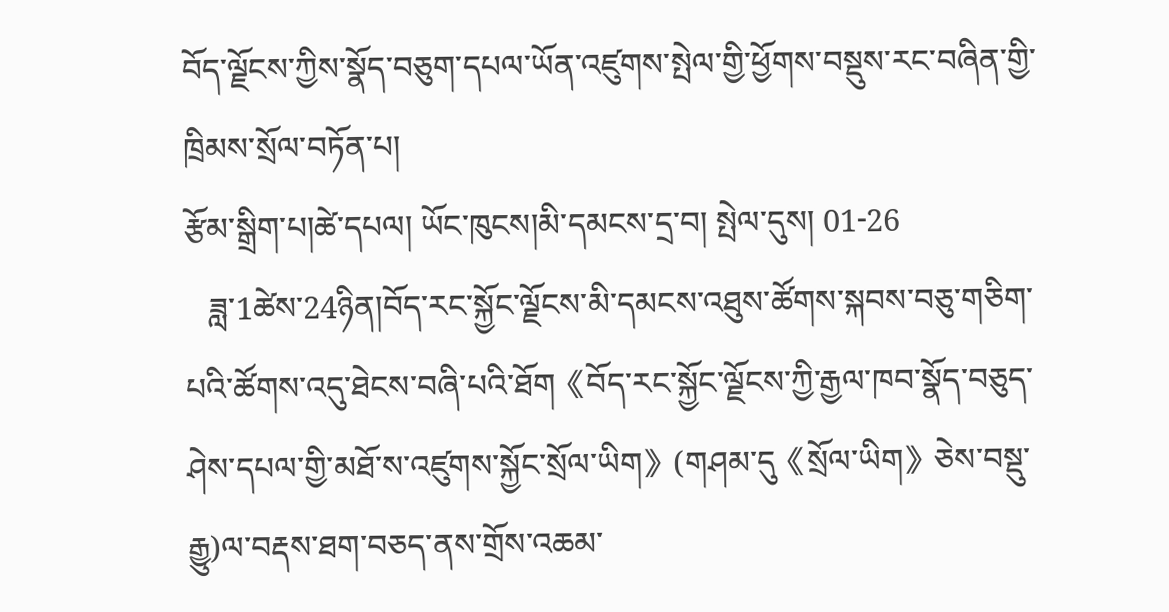བོད་ལྗོངས་ཀྱིས་སྣོད་བཅུག་དཔལ་ཡོན་འཛུགས་སྤེལ་གྱི་ཕྱོགས་བསྡུས་རང་བཞིན་གྱི་ཁྲིམས་སྲོལ་བཏོན་པ།
རྩོམ་སྒྲིག་པ།ཚེ་དཔལ། ཡོང་ཁུངས།མི་དམངས་དྲ་བ། སྤེལ་དུས། 01-26
   ཟླ་1ཚེས་24ཉིན།བོད་རང་སྐྱོང་ལྗོངས་མི་དམངས་འཐུས་ཚོགས་སྐབས་བཅུ་གཅིག་པའི་ཚོགས་འདུ་ཐེངས་བཞི་པའི་ཐོག《བོད་རང་སྐྱོང་ལྗོངས་ཀྱི་རྒྱལ་ཁབ་སྣོད་བཅུད་ཤེས་དཔལ་གྱི་མཐོ་ས་འཛུགས་སྐྱོང་སྲོལ་ཡིག》(གཤམ་དུ《སྲོལ་ཡིག》ཅེས་བསྡུ་རྒྱུ)ལ་བརྡས་ཐག་བཅད་ནས་གྲོས་འཆམ་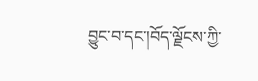བྱུང་བ་དང་།བོད་ལྗོངས་ཀྱི་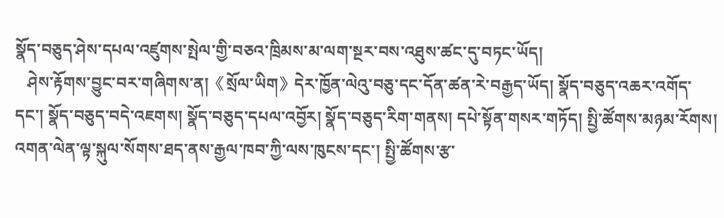སྣོད་བཅུད་ཤེས་དཔལ་འཛུགས་སྤེལ་གྱི་བཅའ་ཁྲིམས་མ་ལག་སྔར་བས་འཐུས་ཚང་དུ་བཏང་ཡོད།
   ཤེས་རྟོགས་བྱུང་བར་གཞིགས་ན།《སྲོལ་ཡིག》དེར་ཁྱོན་ལེའུ་བཅུ་དང་དོན་ཚན་རེ་བརྒྱད་ཡོད། སྣོད་བཅུད་འཆར་འགོད་དང་། སྣོད་བཅུད་བདེ་འཇགས། སྣོད་བཅུད་དཔལ་འབྱོར། སྣོད་བཅུད་རིག་གནས། དཔེ་སྟོན་གསར་གཏོད། སྤྱི་ཚོགས་མཉམ་རོགས། འགན་ལེན་ལྟ་སྐུལ་སོགས་ཐད་ནས་རྒྱལ་ཁབ་ཀྱི་ལས་ཁུངས་དང་། སྤྱི་ཚོགས་རྩ་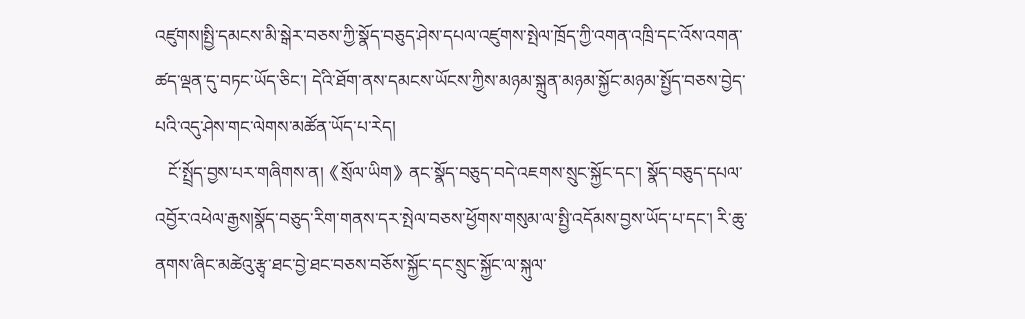འཛུགས།སྤྱི་དམངས་མི་སྒེར་བཅས་ཀྱི་སྣོད་བཅུད་ཤེས་དཔལ་འཛུགས་སྤེལ་ཁྲོད་ཀྱི་འགན་འཁྲི་དང་འོས་འགན་ཚད་ལྡན་དུ་བཏང་ཡོད་ཅིང་། དེའི་ཐོག་ནས་དམངས་ཡོངས་ཀྱིས་མཉམ་སྐྲུན་མཉམ་སྐྱོང་མཉམ་སྤྱོད་བཅས་བྱེད་པའི་འདུ་ཤེས་གང་ལེགས་མཚོན་ཡོད་པ་རེད།
   ངོ་སྤྲོད་བྱས་པར་གཞིགས་ན།《སྲོལ་ཡིག》ནང་སྣོད་བཅུད་བདེ་འཇགས་སྲུང་སྐྱོང་དང་། སྣོད་བཅུད་དཔལ་འབྱོར་འཕེལ་རྒྱས།སྣོད་བཅུད་རིག་གནས་དར་སྤེལ་བཅས་ཕྱོགས་གསུམ་ལ་སྤྱི་འདོམས་བྱས་ཡོད་པ་དང་། རི་ཆུ་ནགས་ཞིང་མཚེའུ་རྩྭ་ཐང་བྱེ་ཐང་བཅས་བཅོས་སྐྱོང་དང་སྲུང་སྐྱོང་ལ་སྐུལ་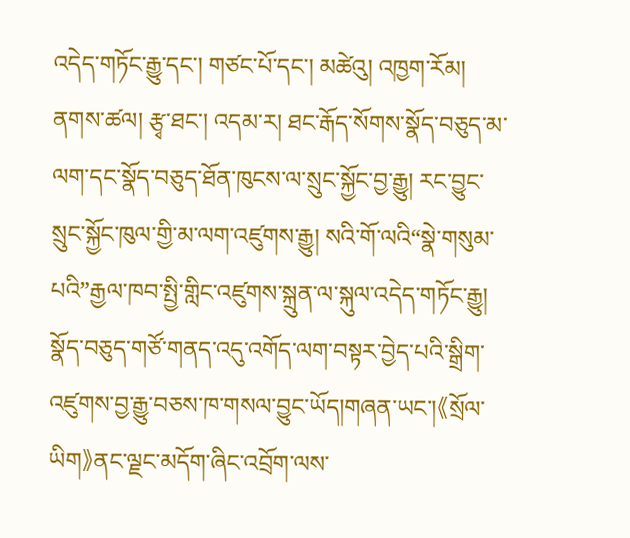འདེད་གཏོང་རྒྱུ་དང་། གཙང་པོ་དང་། མཚེའུ། འཁྱག་རོམ། ནགས་ཚལ། རྩྭ་ཐང་། འདམ་ར། ཐང་རྒོད་སོགས་སྣོད་བཅུད་མ་ལག་དང་སྣོད་བཅུད་ཐོན་ཁུངས་ལ་སྲུང་སྐྱོང་བྱ་རྒྱུ། རང་བྱུང་སྲུང་སྐྱོང་ཁུལ་གྱི་མ་ལག་འཛུགས་རྒྱུ། སའི་གོ་ལའི“སྣེ་གསུམ་པའི”རྒྱལ་ཁབ་སྤྱི་གླིང་འཛུགས་སྐྲུན་ལ་སྐུལ་འདེད་གཏོང་རྒྱུ། སྣོད་བཅུད་གཙོ་གནད་འདུ་འགོད་ལག་བསྟར་བྱེད་པའི་སྒྲིག་འཛུགས་བྱ་རྒྱུ་བཅས་ཁ་གསལ་བྱུང་ཡོད།གཞན་ཡང་།《སྲོལ་ཡིག》ནང་ལྗང་མདོག་ཞིང་འབྲོག་ལས་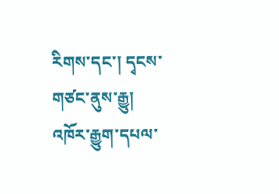རིགས་དང་། དྭངས་གཙང་ནུས་རྒྱུ། འཁོར་རྒྱུག་དཔལ་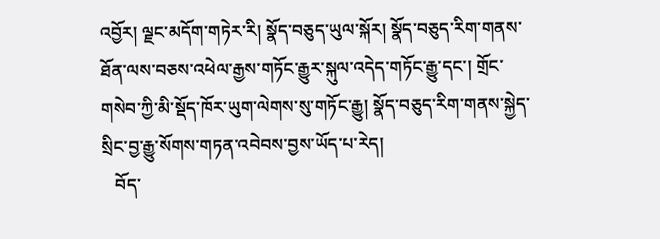འབྱོར། ལྗང་མདོག་གཏེར་རི། སྣོད་བཅུད་ཡུལ་སྐོར། སྣོད་བཅུད་རིག་གནས་ཐོན་ལས་བཅས་འཕེལ་རྒྱས་གཏོང་རྒྱུར་སྐུལ་འདེད་གཏོང་རྒྱུ་དང་། གྲོང་གསེབ་ཀྱི་མི་སྡོད་ཁོར་ཡུག་ལེགས་སུ་གཏོང་རྒྱུ། སྣོད་བཅུད་རིག་གནས་སྐྱེད་སྲིང་བྱ་རྒྱུ་སོགས་གཏན་འབེབས་བྱས་ཡོད་པ་རེད།
   བོད་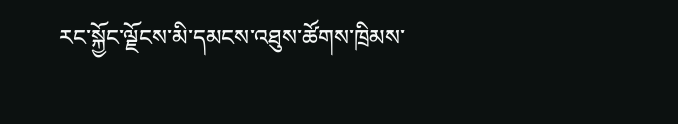རང་སྐྱོང་ལྗོངས་མི་དམངས་འཐུས་ཚོགས་ཁྲིམས་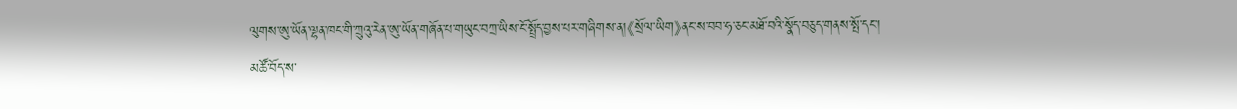ལུགས་ཨུ་ཡོན་ལྷན་ཁང་གི་ཀྲུའུ་རེན་ཨུ་ཡོན་གཞོན་པ་གཡུང་བཀྲ་ཡིས་ངོ་སྤྲོད་བྱས་པར་གཞིགས་ན།《སྲོལ་ཡིག》ནང་ས་བབ་ཧ་ཅང་མཐོ་བའི་སྣོད་བཅུད་གནས་སྤོ་དང་། མཚོ་བོད་ས་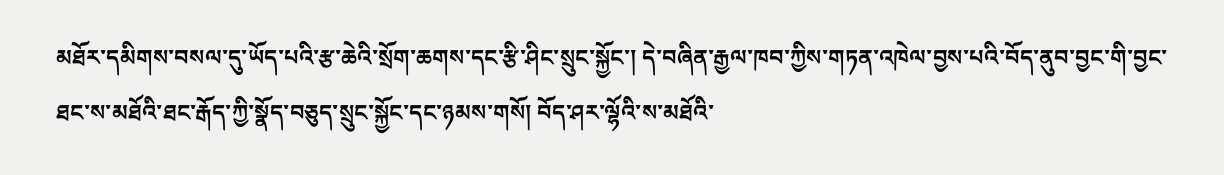མཐོར་དམིགས་བསལ་དུ་ཡོད་པའི་རྩ་ཆེའི་སྲོག་ཆགས་དང་རྩི་ཤིང་སྲུང་སྐྱོང་། དེ་བཞིན་རྒྱལ་ཁབ་ཀྱིས་གཏན་འཁེལ་བྱས་པའི་བོད་ནུབ་བྱང་གི་བྱང་ཐང་ས་མཐོའི་ཐང་རྒོད་ཀྱི་སྣོད་བཅུད་སྲུང་སྐྱོང་དང་ཉམས་གསོ། བོད་ཤར་ལྷོའི་ས་མཐོའི་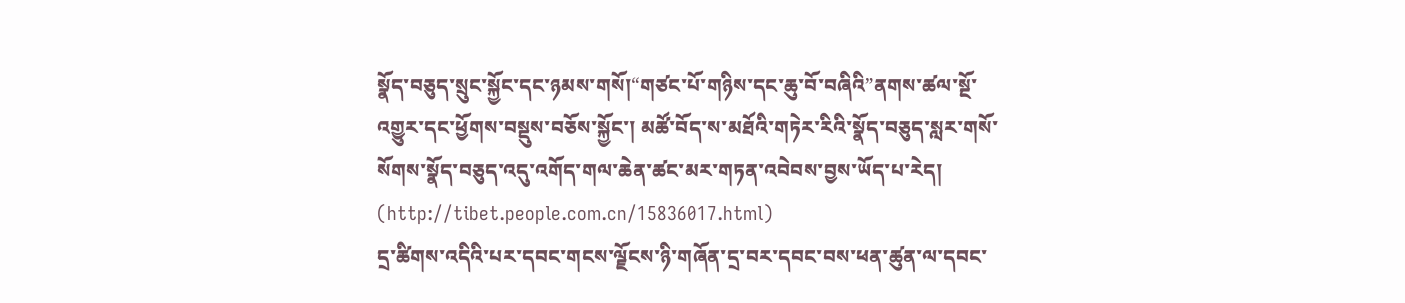སྣོད་བཅུད་སྲུང་སྐྱོང་དང་ཉམས་གསོ།“གཙང་པོ་གཉིས་དང་ཆུ་བོ་བཞིའི”ནགས་ཚལ་སྔོ་འགྱུར་དང་ཕྱོགས་བསྡུས་བཅོས་སྐྱོང་། མཚོ་བོད་ས་མཐོའི་གཏེར་རིའི་སྣོད་བཅུད་སླར་གསོ་སོགས་སྣོད་བཅུད་འདུ་འགོད་གལ་ཆེན་ཚང་མར་གཏན་འབེབས་བྱས་ཡོད་པ་རེད། (http://tibet.people.com.cn/15836017.html)
དྲ་ཚིགས་འདིའི་པར་དབང་གངས་ལྗོངས་ཉི་གཞོན་དྲ་བར་དབང་བས་ཕན་ཚུན་ལ་དབང་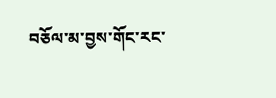བཅོལ་མ་བྱས་གོང་རང་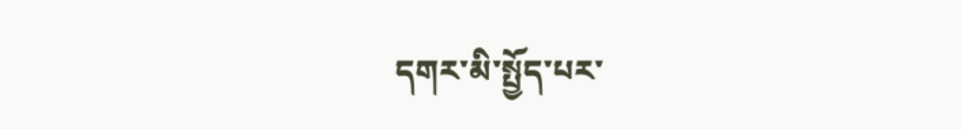དགར་མི་སྤྱོད་པར་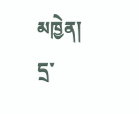མཁྱེན།
དྲ་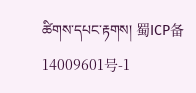ཚིགས་དཔང་རྟགས། 蜀ICP备14009601号-1